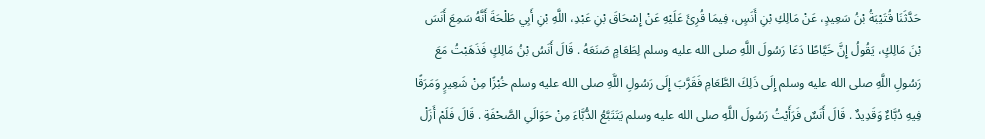حَدَّثَنَا قُتَيْبَةُ بْنُ سَعِيدٍ، عَنْ مَالِكِ بْنِ أَنَسٍ، فِيمَا قُرِئَ عَلَيْهِ عَنْ إِسْحَاقَ بْنِ عَبْدِ، اللَّهِ بْنِ أَبِي طَلْحَةَ أَنَّهُ سَمِعَ أَنَسَ بْنَ مَالِكٍ، يَقُولُ إِنَّ خَيَّاطًا دَعَا رَسُولَ اللَّهِ صلى الله عليه وسلم لِطَعَامٍ صَنَعَهُ . قَالَ أَنَسُ بْنُ مَالِكٍ فَذَهَبْتُ مَعَ رَسُولِ اللَّهِ صلى الله عليه وسلم إِلَى ذَلِكَ الطَّعَامِ فَقَرَّبَ إِلَى رَسُولِ اللَّهِ صلى الله عليه وسلم خُبْزًا مِنْ شَعِيرٍ وَمَرَقًا فِيهِ دُبَّاءٌ وَقَدِيدٌ . قَالَ أَنَسٌ فَرَأَيْتُ رَسُولَ اللَّهِ صلى الله عليه وسلم يَتَتَبَّعُ الدُّبَّاءَ مِنْ حَوَالَىِ الصَّحْفَةِ . قَالَ فَلَمْ أَزَلْ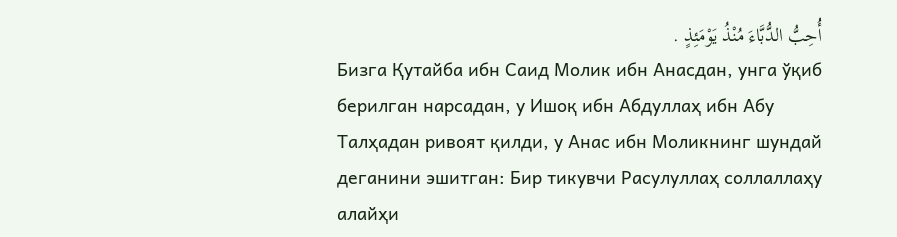أُحِبُّ الدُّبَّاءَ مُنْذُ يَوْمَئِذٍ .
Бизга Қутайба ибн Саид Молик ибн Анасдан, унга ўқиб берилган нарсадан, у Ишоқ ибн Абдуллаҳ ибн Абу Талҳадан ривоят қилди, у Анас ибн Моликнинг шундай деганини эшитган: Бир тикувчи Расулуллаҳ соллаллаҳу алайҳи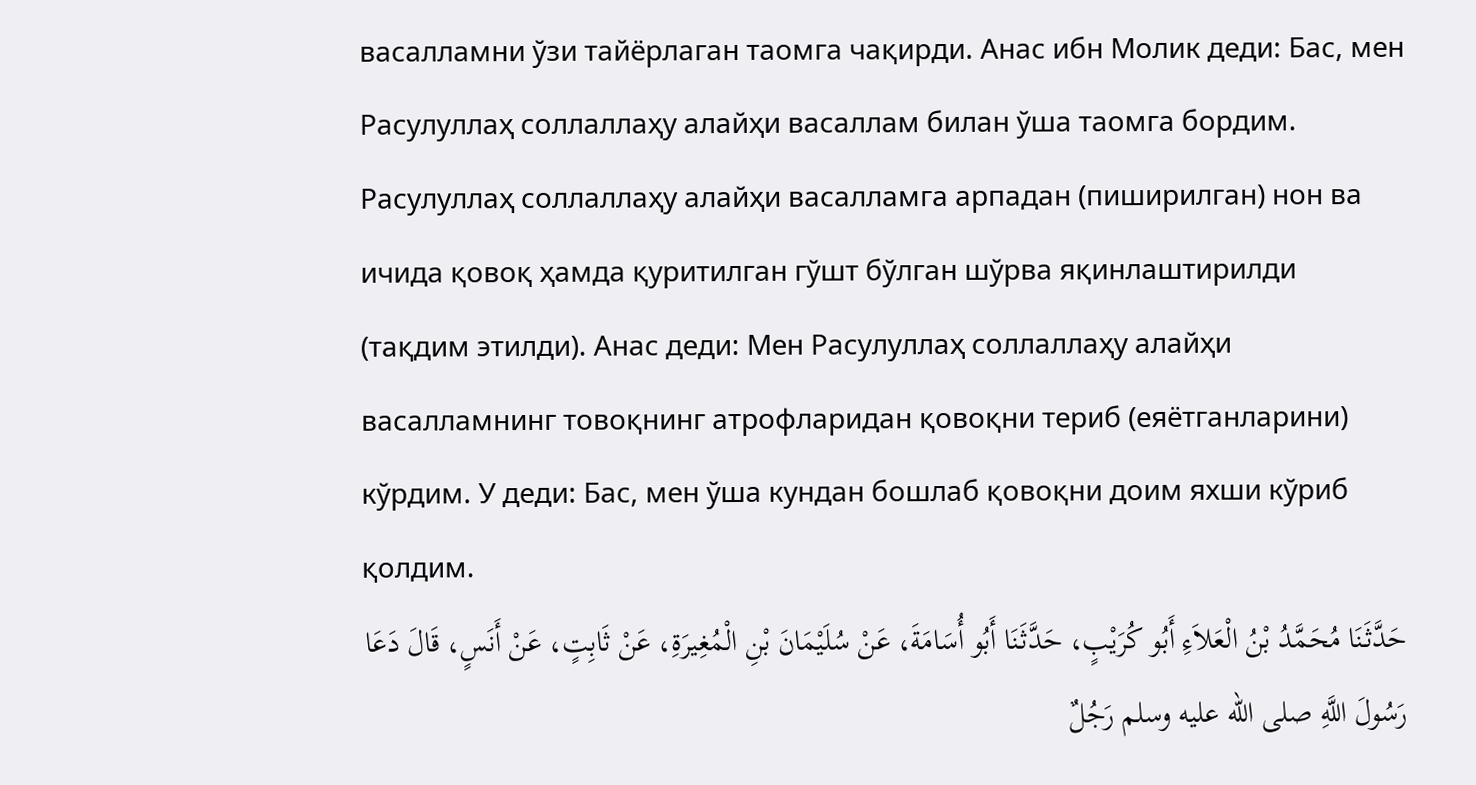васалламни ўзи тайёрлаган таомга чақирди. Анас ибн Молик деди: Бас, мен Расулуллаҳ соллаллаҳу алайҳи васаллам билан ўша таомга бордим. Расулуллаҳ соллаллаҳу алайҳи васалламга арпадан (пиширилган) нон ва ичида қовоқ ҳамда қуритилган гўшт бўлган шўрва яқинлаштирилди (тақдим этилди). Анас деди: Мен Расулуллаҳ соллаллаҳу алайҳи васалламнинг товоқнинг атрофларидан қовоқни териб (еяётганларини) кўрдим. У деди: Бас, мен ўша кундан бошлаб қовоқни доим яхши кўриб қолдим.
حَدَّثَنَا مُحَمَّدُ بْنُ الْعَلاَءِ أَبُو كُرَيْبٍ، حَدَّثَنَا أَبُو أُسَامَةَ، عَنْ سُلَيْمَانَ بْنِ الْمُغِيرَةِ، عَنْ ثَابِتٍ، عَنْ أَنَسٍ، قَالَ دَعَا رَسُولَ اللَّهِ صلى الله عليه وسلم رَجُلٌ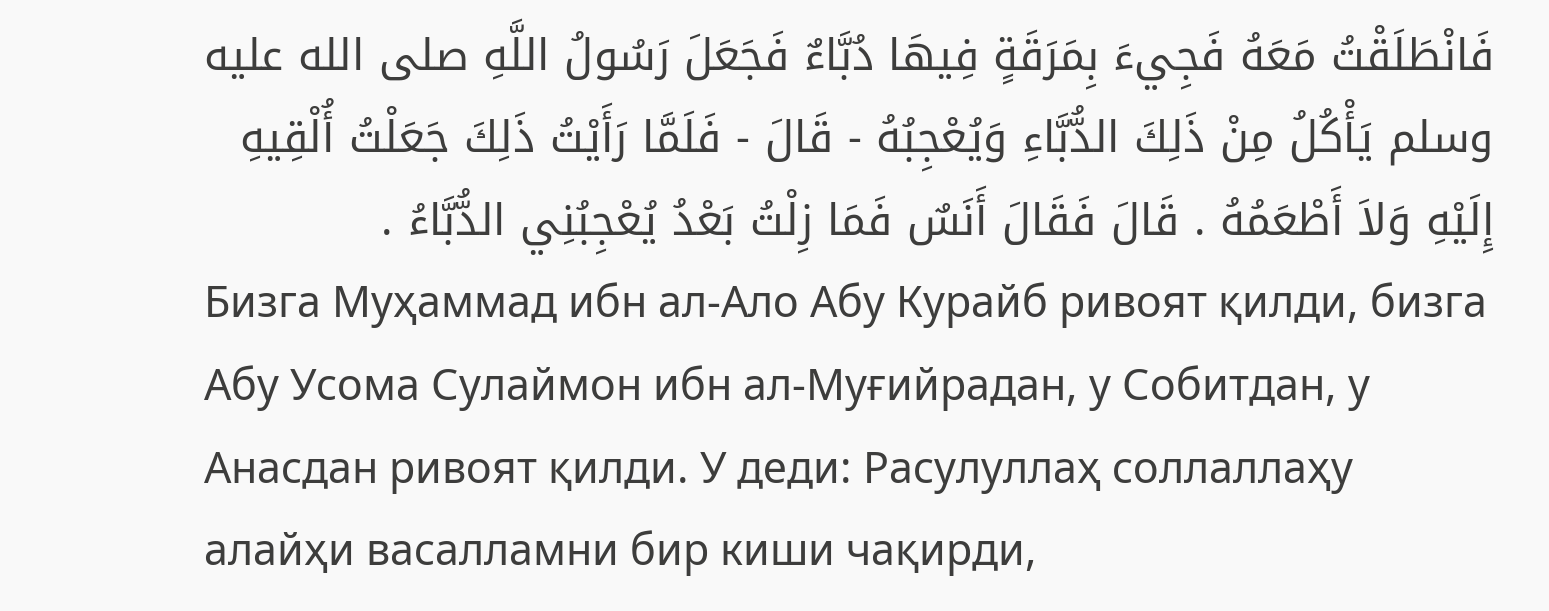فَانْطَلَقْتُ مَعَهُ فَجِيءَ بِمَرَقَةٍ فِيهَا دُبَّاءٌ فَجَعَلَ رَسُولُ اللَّهِ صلى الله عليه وسلم يَأْكُلُ مِنْ ذَلِكَ الدُّبَّاءِ وَيُعْجِبُهُ - قَالَ - فَلَمَّا رَأَيْتُ ذَلِكَ جَعَلْتُ أُلْقِيهِ إِلَيْهِ وَلاَ أَطْعَمُهُ . قَالَ فَقَالَ أَنَسٌ فَمَا زِلْتُ بَعْدُ يُعْجِبُنِي الدُّبَّاءُ .
Бизга Муҳаммад ибн ал-Ало Абу Курайб ривоят қилди, бизга Абу Усома Сулаймон ибн ал-Муғийрадан, у Собитдан, у Анасдан ривоят қилди. У деди: Расулуллаҳ соллаллаҳу алайҳи васалламни бир киши чақирди,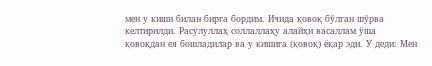мен у киши билан бирга бордим. Ичида қовоқ бўлган шўрва келтирилди. Расулуллаҳ соллаллаҳу алайҳи васаллам ўша қовоқдан ея бошладилар ва у кишига (қовоқ) ёқар эди. У деди: Мен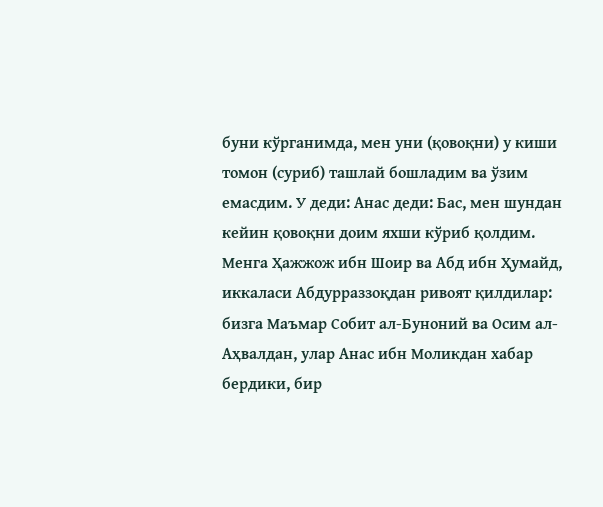буни кўрганимда, мен уни (қовоқни) у киши томон (суриб) ташлай бошладим ва ўзим емасдим. У деди: Анас деди: Бас, мен шундан кейин қовоқни доим яхши кўриб қолдим.
Менга Ҳажжож ибн Шоир ва Абд ибн Ҳумайд, иккаласи Абдурраззоқдан ривоят қилдилар: бизга Маъмар Собит ал-Буноний ва Осим ал-Аҳвалдан, улар Анас ибн Моликдан хабар бердики, бир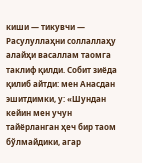киши — тикувчи — Расулуллаҳни соллаллаҳу алайҳи васаллам таомга таклиф қилди. Собит зиёда қилиб айтди: мен Анасдан эшитдимки, у: «Шундан кейин мен учун тайёрланган ҳеч бир таом бўлмайдики, агар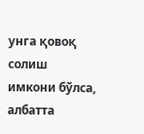унга қовоқ солиш имкони бўлса, албатта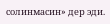солинмасин» дер эди.